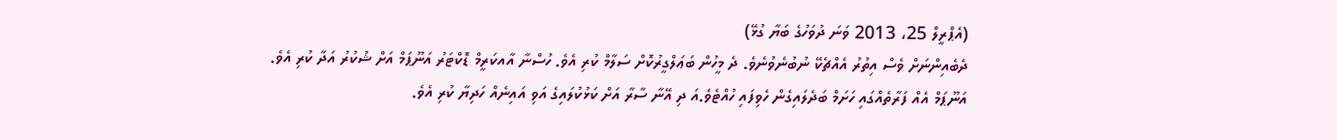(އެޕްރީލް 25، 2013 ވަނަ ދުވަހުގެ ބަޔާ ގުޅޭ)
ދެބެއިންނަށް ވެސް އިތުރު އެއްޗެކޭ ނުބުނެވުނެވެ. ދެ މީހުން ބަޢަލްގީރުކޮށް ސަލާމް ކުރި އެވެ. ހުސްނާ އާއކަރީމް ޑޮކްޓަރު އަނޫޕަމް އަށް ޝުކުރު އަދާ ކުރި އެވެ. އަނޫޕަމް އެއް ފަރާތެއްގައި ހަށަމް ބަދެލައިގެން ހެވިފައި ހުއްޓެވެ.އަ ދި އޭނާ ސާރާ އަށް ކަޅުކުލައިގެ އަވި އައިނެއް ހަދިޔާ ކުރި އެވެ.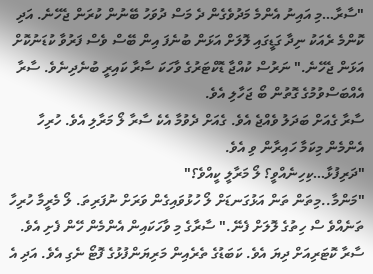"ސާރާ…މި އައިނު އެންމެ މަދުވެގެން ދެ މަސް ދުވަހު ބޭނުން ކުރަން ޖެހޭނެ. އަދި ކޮންމެ ރެއަކު ނިދާ ގަޑީގައި ލޮލަށް އަޅަން ބުނެފަ އިން ބޭސް ވެސް ފަރުވާ ކުޑަނުކޮށް އަޅަން ޖެހޭނެ." ނަރުސް ކުއްޖާ ޑޮކްޓަރުގެ ވާހަކަ ސާރާ ކައިރީ ބުނެދިނެވެ. ސާރާ އެއްބަސްވުމުގެ ގޮތުން ބޯ ޖަހާލި އެވެ.
ސާރާ ގެއަށް ބަދަލު ވެއްޖެ އެވެ. ގެއަށް ދެވުމާ އެކެ ސާރާ ލޯ މަރާލި އެވެ. ހުރިހާ އެންމެން މިކަމާ ހައިރާން ވި އެވެ.
"ދަރިފުޅާ…ކިހިނެއްވީ؟ ލޯ މަރާލީ ކީއްވެ؟"
"މަންމާ..މިތަން ތަން އަޅުގަނޑަށް ލޯ ހުޅުވައިގެން ވަރަށް ނުފަރިތަ. ލޯ މެރީމާ ހުރިހާ ތަނެއްވެ ސް ހިތުގެ ލޮލަށް ފެނޭ." ސާރާގެ މި ވާހަކައިން އެންމެން ހޭން ފެށި އެވެ. ސާރާ ކޮޓަރިއަށް ދިޔަ އެވެ. ކަބަޑުގެ ތެރެއިން މަރިޔަންފުޅުގެ ފޮޓޯ ނެގި އެވެ. އަދި އެ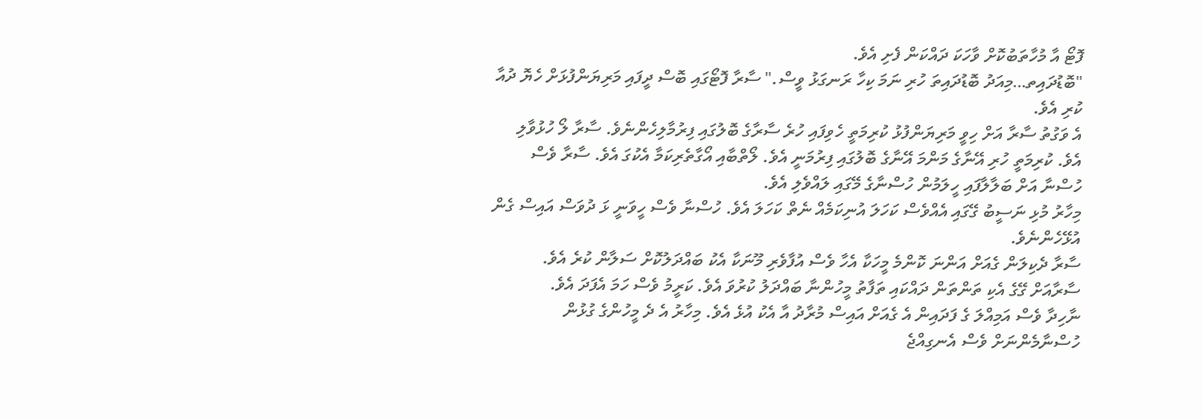ފޮޓޯ އާ މުހާތަބުކޮށް ވާހަކަ ދައްކަން ފެށި އެވެ.
"ބޮޑުދައިތ…މިއަދު ބޮޑުދައިތަ ހުރި ނަމަ ކިހާ ރަނގަޅު ވީސް." ސާރާ ފޮޓޯގައި ބޮސް ދީފައި މަރިޔަންފުޅަށް ހެޔޮ ދުއާ ކުރި އެވެ.
އެ ވަގުތު ސާރާ އަށް ހިވީ މަރިޔަންފުޅު ކުރިމަތީ ހެވިފައި ހުރެ ސާރާގެ ބޮލުގައި ފިރުމާލިހެންނެވެ. ސާރާ ލޯ ހުޅުވާލި އެވެ. ކުރިމަތީ ހުރި އޭނާގެ މަންމަ އޭނާގެ ބޮލުގައި ފިރުމަނީ އެވެ. ލޯތްބާއި އޯގާތެރިކަމާ އެކުގަ އެވެ. ސާރާ ވެސް ހުސްނާ އަށް ބަލާލާފައި ހީލަމުން ހުސްނާގެ މޭގައި ލައްވެލި އެވެ.
މިހާރު މުޅި ނަސީބު ގޭގައި އެއްވެސް ކަހަލަ އުނިކަމެއް ނެތް ކަހަލަ އެވެ. ހުސްނާ ވެސް ހީވަނީ ޅަ ދުވަސް އައިސް ގެން އުޅޭހެންނެވެ.
ސާރާ ދެކިލަން ގެއަށް އަންނަ ކޮންމެ މީހަކާ އެހާ ވެސް އުފާވެރި މޫނަކާ އެކު ބައްދަލުކޮށް ސަލާން ކުރެ އެވެ. ސާރާއަށް ގޭގެ އެކި ތަންތަން ދައްކައި ތަފާތު މީހުންނާ ބައްދަލު ކުރުވަ އެވެ. ކަރީމު ވެސް ހަމަ އެފަދަ އެވެ.
ނާހިދާ ވެސް އަމިއްލަ ގެ ފަދައިން އެ ގެއަށް އައިސް މުރާދު އާ އެކު އުޅެ އެވެ. މިހާރު އެ ދެ މީހުންގެ ގުޅުން ހުސްނާމެންނަށް ވެސް އެނގިއްޖެ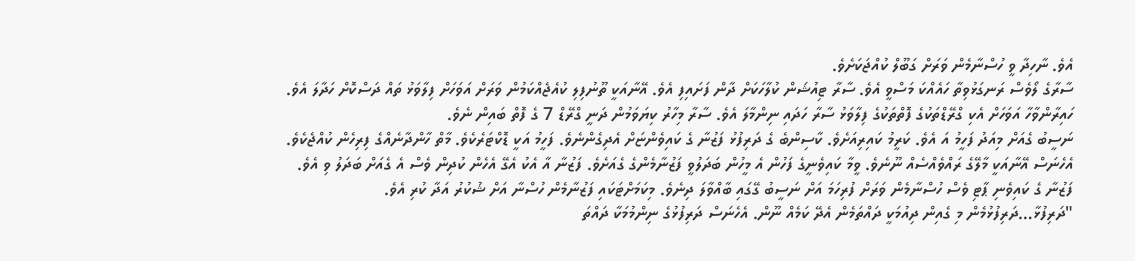އެވެ. ނާހިދާ ވީ ހުސްނާމެން ވަރަށް ގަބޫލް ކުއްޖަކަށެވެ.
ސާރާގެ ލޯވެސް ރަނގަޅުވިތާ ހައެއްކަ މަސްވީ އެވެ. ސާރާ ޓިއުޝަން ކުލާހަކަށް ދާން ފަށައިފި އެވެ. އޭނާއަކީ ތޫނުފިލި ކުއެޖެއްކަމުން ވަރަށް އަވަހަށް ފިލާވަޅު ތައް ދަސްކޮށް ހަދާލަ އެވެ. ހައިރާންވާހާ އަވަހަށް އެކި ގްރޭޑްތަކުގެ ފޮތްތަކުގެ ފިލާވަޅު ސާރާ ހަދައި ނިންމާލަ އެވެ. ސާރާ މިހާރު ކިޔަވަމުން ދަނީ ގްރޭޑް 7 ގެ ފޮތް ބައިން ނެވެ.
ނަސީބު ގެއަށް މިއަދު ފަހީމު އަ އެވެ. ކަރީމު ކައިރިއަށެވެ. ކާސިންބެ ގެ ދަރިފުޅު ފަޒުނާ ގެ ކައިވެންޏަށް އެދިގެންނެވެ. ފަހީމު އަކީ ޑޮކްޓަރެކެވެ. މާތް ހާންދާނެއްގެ ފިރިހެން ކުއްޖެކެވެ.
އެހެނަސް އޭނާއަކީ މާލޭގެ ރައްވެއްސެއް ނޫނެވެ. ވީމާ ކައިވެނީގެ ފަހުން އެ މީހުން ބަދަލުވީ ފަޒުނާމެންގެ ގެއަށެވެ. ފަޒުނާ އާ އެކު އެގޭ އެހެން ކުދިން ވެސް އެ ގެއަށް ބަދަލު ވި އެވެ.
ފަޒުނާ ގެ ކައިވެނި ޕާޓި ވެސް ހުސްނާމެން ވަރަށް ފުރިހަމަ އަށް ނަސީބު ގޭގައި ބާއްވާލަ ދިނެވެ. މިކަމަށްޓަކައި ފަޒުނާމެން ހުސްނާ އަށް ޝުކުރު އަދާ ކުރި އެވެ.
"ދަރިފުޅާ…ދަރިފުޅުމެން މި ގެއިން ދިއުމަކީ ދައްތަމެން އެދޭ ކަމެއް ނޫން. އެހެނަސް ދަރިފުޅުގެ ނިންމުމަކާ ދައްތަ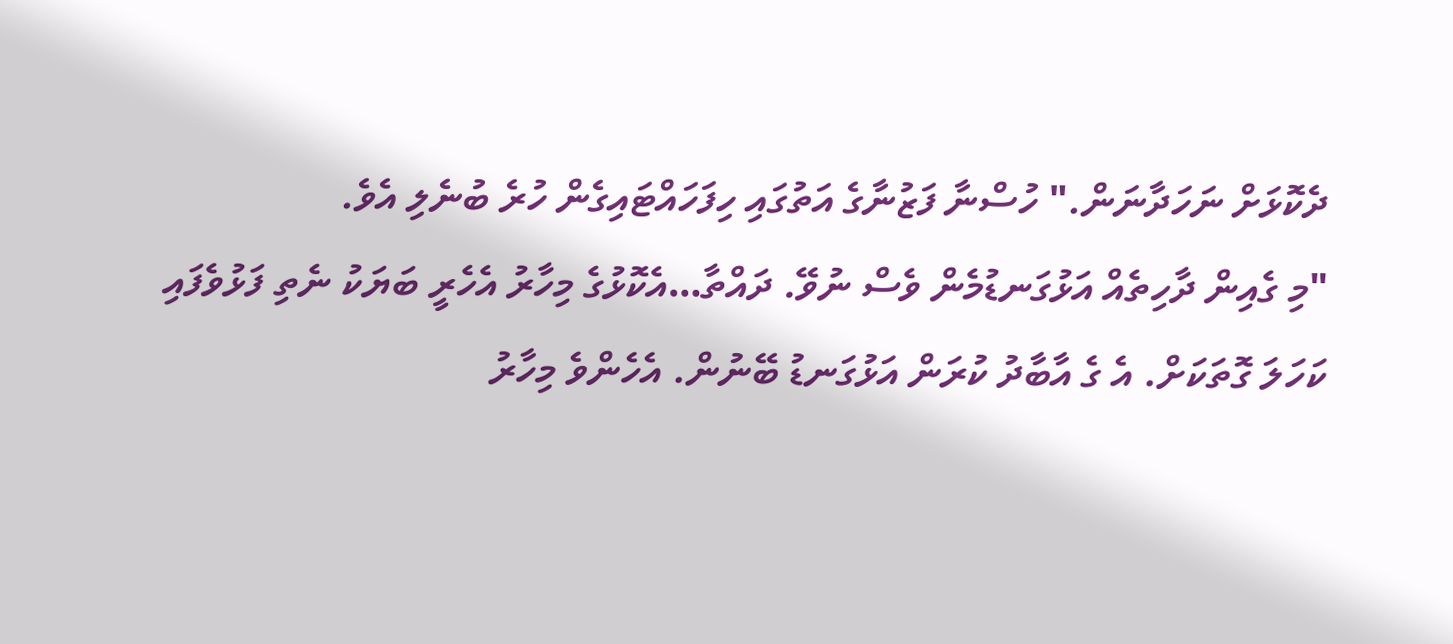ދެކޮޅަށް ނަހަދާނަން." ހުސްނާ ފަޒުނާގެ އަތުގައި ހިފަހައްޓައިގެން ހުރެ ބުނެލި އެވެ.
"މި ގެއިން ދާހިތެއް އަޅުގަނޑުމެން ވެސް ނުވޭ. ދައްތާ…އެކޮޅުގެ މިހާރު އެހެރީ ބަޔަކު ނެތި ފަޅުވެފައި ކަހަލަ ގޮތަކަށް. އެ ގެ އާބާދު ކުރަން އަޅުގަނޑު ބޭނުން. އެހެންވެ މިހާރު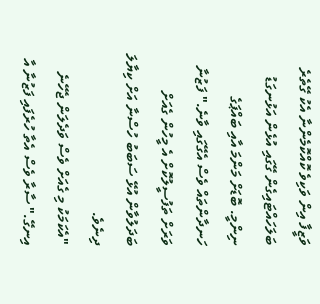ވަޒީފާ އިން ވަކިވެ ކޮއްކޮމެންނާ އެކު ގޭތެރެ ބަލަހައްޓައިގެން ގޭގައި އުޅެން އަޅުނގަޑު ނިންމީ. ބޮޑަށް މަންމަ އާއި ބައްޕަގެ ހަނދާންތައް ވެސް އެގޭގައި ވާނެ." ފަޒުނާ ވަރަށް ތަފުސީލުކޮށް އެ މީހުން ގެއަށް ބަދަލުވާން އުޅޭ ސަބަބު ހުސްނާ އަށް ކިޔާލަ ދިނެވެ.
"އެކަމަކު މި ގެއަށް ވެސް ވަދެލަން ޖެހޭނެ އިނގޭ." ސާރާ ވެސް އެތާ ހުރެފައި ފަޒުނާ އާ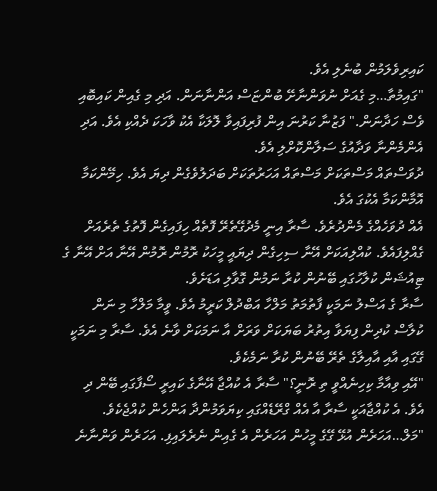ކައިރިވެލަމުން ބުނެލި އެވެ.
"ގައިމުތާ…މި ގެއަށް ނުވަންނާށޭ ބުންޏަސް އަންނާނަން. އަދި މި ގެއިން ކައިބޮއި ވެސް ހަދާނަން." ފަޒުނާ ކަރުނަ އިން ފުރިފައިވާ ލޮލަކާ އެކު ވާހަކަ ދެއްކި އެވެ. އަދި އެންމެންނާ ވަދާއުގެ ސަލާންކޮށްލި އެވެ.
ދުވަސްތައް މަސްތަކަށް މަސްތައް އަހަރުތަކަށް ބަދަލުވެގެން ދިޔަ އެވެ. ހިމޭންކަމާ އޮމާންކަމާ އެކުގަ އެވެ.
އެއް ދުވަހެއްގެ މެންދުރެވެ. ސާރާ އިނީ މެދުގޭތެރޭ ފޮތެއް ހިފައިގެން ފޮތުގެ ތެރެއަށް ގެއްލިފައެވެ. ކުއްލިއަކަށް އޭނާ ސިހިގެން ދިޔައީ މީހަކު ރޮމުން ރޮމުން އޭނާ އަށް އޭނާ ގެ ޓިއުޝަން ކުލާހުގައި ބޭނުން ކުރާ ނަމުން ގޮވާލި އަޑަށެވެ.
ސާރާ ގެ އަސްލު ނަމަކީ ފާތުމަތު މަލްހާ އަބްދުލް ކަރީމު އެވެ. ވީމާ މަލްހާ މި ނަން ކުލާސް ކުދިން ފިޔަވާ އިތުރު ބަޔަކަށް ވަރަށް އާ ނަމަކަށް ވާނެ އެވެ. ސާރާ މި ނަމަކީ ގޭގައި އާއި އާއިލާގެ ތެރޭ ބޭނުން ކުރާ ނަމެކެވެ.
"އޭއި ވިއާމާ ކިހިނެއްވީ ތި ރޮނީ؟" ސާރާ އެ ކުއްޖާ އޭނާގެ ކައިރީ ސޯފާގައި ބޭން ދި އެވެ. އެ ކުއްޖާއަކީ ސާރާ އާ އެއް ގްރޭޑެއްގައި ކިޔަވަމުންދާ އަންހެން ކުއްޖެކެވެ.
"މަލް…އަހަރެން އުޅޭ ގޭގެ މީހުން އަހަރެން އެ ގެއިން ނެރެލައިފި. އަހަރެން ވަންނާނެ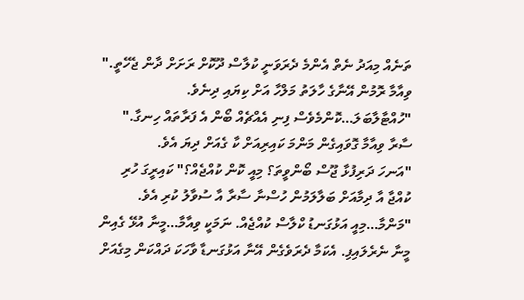ތަނެއް މިއަދު ނެތް އެންމެ ދެރަވަނީ ކުލާސް ދޫކޮށް ރަށަށް ދާން ޖެހޭތީ." ވިއާމާ ރޮމުން އޭނާގެ ހާލަތު މަލްހާ އަށް ކިޔައި ދިނެވެ.
"ހުއްޓާލާބަލަ…ކޮންމެވެސް ފިނި އެއްޗެއް ބޯން އެ ފަރާތައް ހިނގާ." ސާރާ ވިއާމާ ގޮވައިގެން މަންމަ ކައިރިއަށް ކާ ގެއަށް ދިޔަ އެވެ.
"އަނހަ ދަރިފުޅާ ޖޫސް ބޯންވީތަ؟ މިއީ ކޮން ކުއްޖެއް؟" ކައިރީގަ ހުރި ކުއްޖާ އާ ދިމާއަށް ބަލާލަމުން ހުސްނާ ސާރާ އާ ސުވާލު ކުރި އެވެ.
"މަންމާ…މިއީ އަޅުގަނޑު ކްލާސް ކުއްޖެއް. ނަމަކީ ވިއާމާ…މީނާ އުޅޭ ގެއިން މީނާ ނެރެލައިފި. އެކަމާ ދެރަވެގެން އޭނާ އަޅުގަނޑާ ވާހަކަ ދައްކަން މިގެއަށް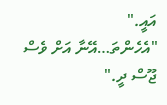އައީ."
"އެހެންތަ…އޭނާ އަށް ވެސް ޖޫސް ދީ."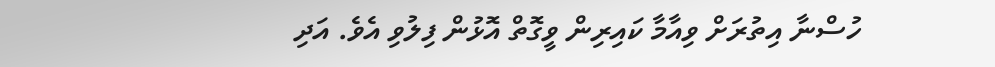ހުސްނާ އިތުރަށް ވިއާމާ ކައިރިން ވީގޮތް އޮޅުން ފިލުވި އެވެ. އަދި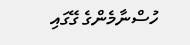ހުސްނާމެންގެ ގޭގައި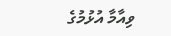ވިއާމާ އުޅުމުގެ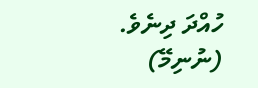ހުއްދަ ދިނެވެ.
(ނުނިމޭ)